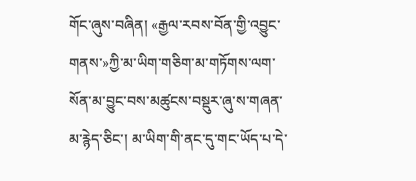གོང་ཞུས་བཞིན། «རྒྱལ་རབས་བོན་གྱི་འབྱུང་གནས་»ཀྱི་མ་ཡིག་གཅིག་མ་གཏོགས་ལག་སོན་མ་བྱུང་བས་མཚུངས་བསྡུར་ཞུ་ས་གཞན་མ་རྙེད་ཅིང་། མ་ཡིག་གི་ནང་དུ་གང་ཡོད་པ་དེ་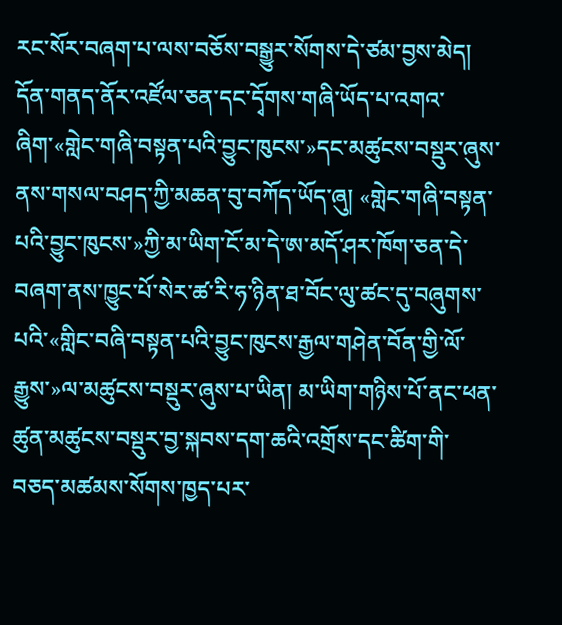རང་སོར་བཞག་པ་ལས་བཅོས་བསྒྱུར་སོགས་དེ་ཙམ་བྱས་མེད། དོན་གནད་ནོར་འཛོལ་ཅན་དང་དྭོགས་གཞི་ཡོད་པ་འགའ་ཞིག་«གླེང་གཞི་བསྟན་པའི་བྱུང་ཁུངས་»དང་མཚུངས་བསྡུར་ཞུས་ནས་གསལ་བཤད་ཀྱི་མཆན་བུ་བཀོད་ཡོད་ཞུ། «གླེང་གཞི་བསྟན་པའི་བྱུང་ཁུངས་»ཀྱི་མ་ཡིག་ངོ་མ་དེ་ཨ་མདོ་ཤར་ཁོག་ཅན་དེ་བཞག་ནས་ཁྱུང་པོ་སེར་ཚ་རི་ཧ་ཉིན་ཐ་བོང་ལུ་ཚང་དུ་བཞུགས་པའི་«གླིང་བཞི་བསྟན་པའི་བྱུང་ཁུངས་རྒྱལ་གཤེན་བོན་གྱི་ལོ་རྒྱུས་»ལ་མཚུངས་བསྡུར་ཞུས་པ་ཡིན། མ་ཡིག་གཉིས་པོ་ནང་ཕན་ཚུན་མཚུངས་བསྡུར་བྱ་སྐབས་དག་ཆའི་འགྲོས་དང་ཚིག་གི་བཅད་མཚམས་སོགས་ཁྱད་པར་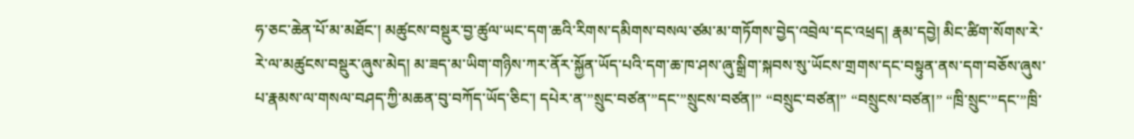ཧ་ཅང་ཆེན་པོ་མ་མཐོང་། མཚུངས་བསྡུར་བྱ་ཚུལ་ཡང་དག་ཆའི་རིགས་དམིགས་བསལ་ཙམ་མ་གཏོགས་བྱེད་འབྲེལ་དང་འཕྲད། རྣམ་དབྱེ། མིང་ཚིག་སོགས་རེ་རེ་ལ་མཚུངས་བསྡུར་ཞུས་མེད། མ་ཟད་མ་ཡིག་གཉིས་ཀར་ནོར་སྐྱོན་ཡོད་པའི་དག་ཆ་ཁ་ཤས་ཞུ་སྒྲིག་སྐབས་སུ་ཡོངས་གྲགས་དང་བསྟུན་ནས་དག་བཅོས་ཞུས་པ་རྣམས་ལ་གསལ་བཤད་ཀྱི་མཆན་བུ་བཀོད་ཡོད་ཅིང་། དཔེར་ན་”སྲུང་བཙན་”དང་”སྲུངས་བཙན།” “བསྲུང་བཙན།” “བསྲུངས་བཙན།” “ཁྲི་སྲུང་”དང་”ཁྲི་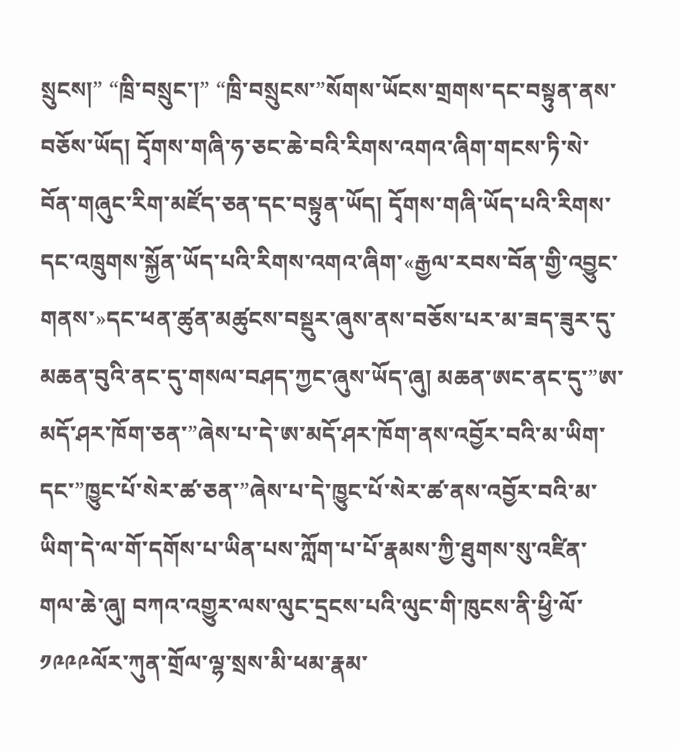སྲུངས།” “ཁྲི་བསྲུང་།” “ཁྲི་བསྲུངས་”སོགས་ཡོངས་གྲགས་དང་བསྟུན་ནས་བཅོས་ཡོད། དྭོགས་གཞི་ཧ་ཅང་ཆེ་བའི་རིགས་འགའ་ཞིག་གངས་ཏི་སེ་བོན་གཞུང་རིག་མཛོད་ཅན་དང་བསྟུན་ཡོད། དྭོགས་གཞི་ཡོད་པའི་རིགས་དང་འཁྲུགས་སྐྱོན་ཡོད་པའི་རིགས་འགའ་ཞིག་«རྒྱལ་རབས་བོན་གྱི་འབྱུང་གནས་»དང་ཕན་ཚུན་མཚུངས་བསྡུར་ཞུས་ནས་བཅོས་པར་མ་ཟད་ཟུར་དུ་མཆན་བུའི་ནང་དུ་གསལ་བཤད་ཀྱང་ཞུས་ཡོད་ཞུ། མཆན་ཨང་ནང་དུ་”ཨ་མདོ་ཤར་ཁོག་ཅན་”ཞེས་པ་དེ་ཨ་མདོ་ཤར་ཁོག་ནས་འབྱོར་བའི་མ་ཡིག་དང་”ཁྱུང་པོ་སེར་ཚ་ཅན་”ཞེས་པ་དེ་ཁྱུང་པོ་སེར་ཚ་ནས་འབྱོར་བའི་མ་ཡིག་དེ་ལ་གོ་དགོས་པ་ཡིན་པས་ཀློག་པ་པོ་རྣམས་ཀྱི་ཐུགས་སུ་འཛིན་གལ་ཆེ་ཞུ། བཀའ་འགྱུར་ལས་ལུང་དྲངས་པའི་ལུང་གི་ཁུངས་ནི་ཕྱི་ལོ་༡༩༩༩ལོར་ཀུན་གྲོལ་ལྷ་སྲས་མི་ཕམ་རྣམ་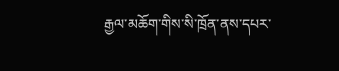རྒྱལ་མཆོག་གིས་སི་ཁྲོན་ནས་དཔར་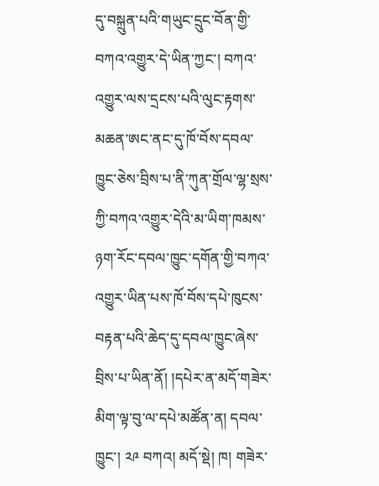དུ་བསྐྲུན་པའི་གཡུང་དྲུང་བོན་གྱི་བཀའ་འགྱུར་དེ་ཡིན་ཀྱང་། བཀའ་འགྱུར་ལས་དྲངས་པའི་ལུང་རྟགས་མཆན་ཨང་ནང་དུ་ཁོ་བོས་དབལ་ཁྱུང་ཅེས་བྲིས་པ་ནི་ཀུན་གྲོལ་ལྷ་སྲས་ཀྱི་བཀའ་འགྱུར་དེའི་མ་ཡིག་ཁམས་ཉག་རོང་དབལ་ཁྱུང་དགོན་གྱི་བཀའ་འགྱུར་ཡིན་པས་ཁོ་བོས་དཔེ་ཁུངས་བརྟན་པའི་ཆེད་དུ་དབལ་ཁྱུང་ཞེས་བྲིས་པ་ཡིན་ནོ། །དཔེར་ན་མདོ་གཟེར་མིག་ལྟ་བུ་ལ་དཔེ་མཚོན་ན། དབལ་ཁྱུང་། ༢༩ བཀའ། མདོ་སྡེ། ཁ། གཟེར་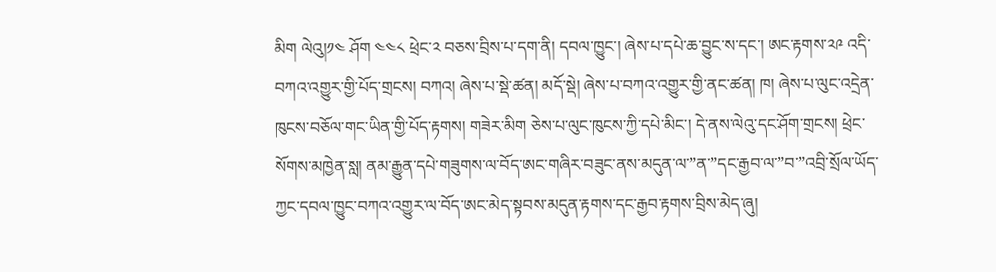མིག ལེའུ།༡༤ ཤོག ༤༤༨ ཕྲེང་༢ བཅས་བྲིས་པ་དག་ནི། དབལ་ཁྱུང་། ཞེས་པ་དཔེ་ཆ་བྱུང་ས་དང་། ཨང་རྟགས་༢༩ འདི་བཀའ་འགྱུར་གྱི་པོད་གྲངས། བཀའ། ཞེས་པ་སྡེ་ཚན། མདོ་སྡེ། ཞེས་པ་བཀའ་འགྱུར་གྱི་ནང་ཚན། ཁ། ཞེས་པ་ལུང་འདྲེན་ཁུངས་བཅོལ་གང་ཡིན་གྱི་པོད་རྟགས། གཟེར་མིག ཅེས་པ་ལུང་ཁུངས་ཀྱི་དཔེ་མིང་། དེ་ནས་ལེའུ་དང་ཤོག་གྲངས། ཕྲེང་སོགས་མཁྱེན་སླ། ནམ་རྒྱུན་དཔེ་གཟུགས་ལ་བོད་ཨང་གཞིར་བཟུང་ནས་མདུན་ལ་”ན་”དང་རྒྱབ་ལ་”བ་”འབྲི་སྲོལ་ཡོད་ཀྱང་དབལ་ཁྱུང་བཀའ་འགྱུར་ལ་བོད་ཨང་མེད་སྟབས་མདུན་རྟགས་དང་རྒྱབ་རྟགས་བྲིས་མེད་ཞུ།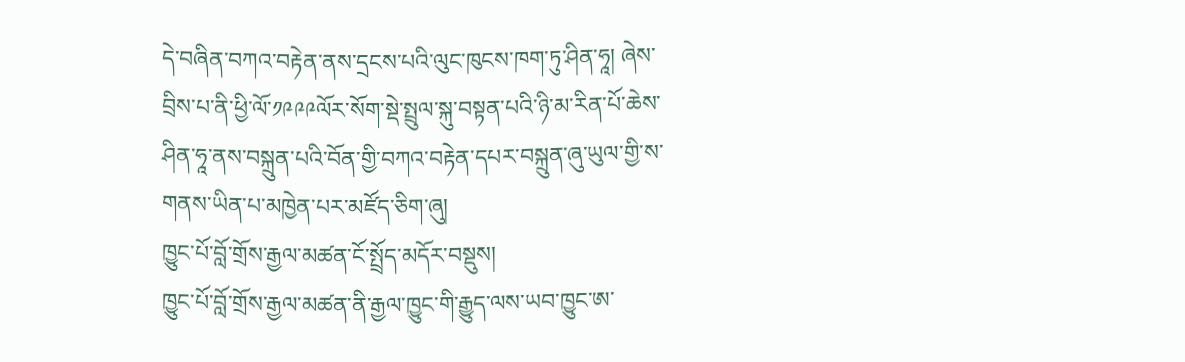དེ་བཞིན་བཀའ་བརྟེན་ནས་དྲངས་པའི་ལུང་ཁུངས་ཁག་ཏུ་ཤིན་ཧཱ། ཞེས་བྲིས་པ་ནི་ཕྱི་ལོ་༡༩༩༩ལོར་སོག་སྡེ་སྤྲུལ་སྐུ་བསྟན་པའི་ཉི་མ་རིན་པོ་ཆེས་ཤིན་ཧཱ་ནས་བསྐྲུན་པའི་བོན་གྱི་བཀའ་བརྟེན་དཔར་བསྐྲུན་ཞུ་ཡུལ་གྱི་ས་གནས་ཡིན་པ་མཁྱེན་པར་མཛོད་ཅིག་ཞུ།
ཁྱུང་པོ་བློ་གྲོས་རྒྱལ་མཚན་ངོ་སྤྲོད་མདོར་བསྡུས།
ཁྱུང་པོ་བློ་གྲོས་རྒྱལ་མཚན་ནི་རྒྱལ་ཁྱུང་གི་རྒྱུད་ལས་ཡབ་ཁྱུང་ཨ་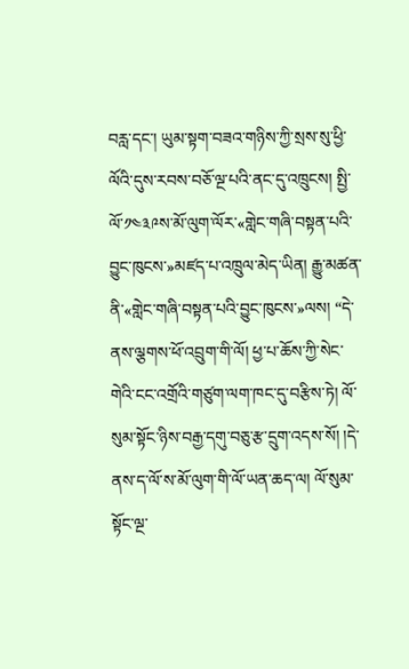བརླ་དང་། ཡུམ་སྟག་བཟའ་གཉིས་ཀྱི་སྲས་སུ་ཕྱི་ལོའི་དུས་རབས་བཅོ་ལྔ་པའི་ནང་དུ་འཁྲུངས། སྤྱི་ལོ་༡༤༣༩ས་མོ་ལུག་ལོར་«གླེང་གཞི་བསྟན་པའི་བྱུང་ཁུངས་»མཛད་པ་འཁྲུལ་མེད་ཡིན། རྒྱུ་མཚན་ནི་«གླེང་གཞི་བསྟན་པའི་བྱུང་ཁུངས་»ལས། “དེ་ནས་ལྕགས་ཕོ་འབྲུག་གི་ལོ། ཕྱ་པ་ཆོས་ཀྱི་སེང་གེའི་ངང་འགྲོའི་གཙུག་ལག་ཁང་དུ་བརྩིས་ཏེ། ལོ་སུམ་སྟོང་ཉིས་བརྒྱ་དགུ་བཅུ་རྩ་དྲུག་འདས་སོ། །དེ་ནས་ད་ལོ་ས་མོ་ལུག་གི་ལོ་ཡན་ཆད་ལ། ལོ་སུམ་སྟོང་ལྔ་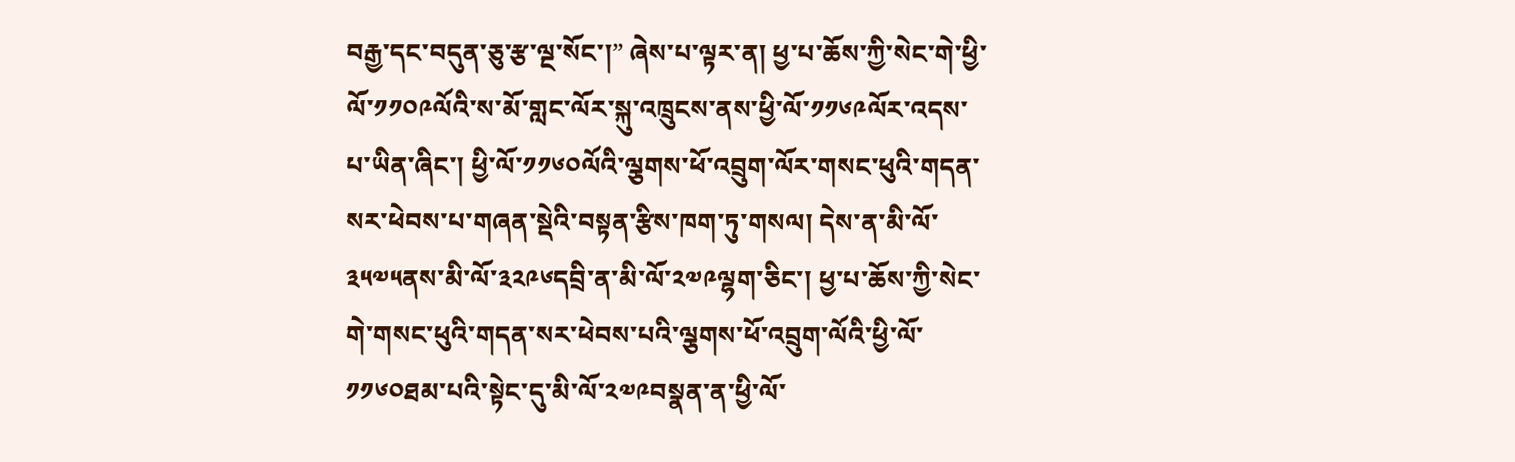བརྒྱ་དང་བདུན་ཅུ་རྩ་ལྔ་སོང་།” ཞེས་པ་ལྟར་ན། ཕྱ་པ་ཆོས་ཀྱི་སེང་གེ་ཕྱི་ལོ་༡༡༠༩ལོའི་ས་མོ་གླང་ལོར་སྐུ་འཁྲུངས་ནས་ཕྱི་ལོ་༡༡༦༩ལོར་འདས་པ་ཡིན་ཞིང་། ཕྱི་ལོ་༡༡༦༠ལོའི་ལྕགས་ཕོ་འབྲུག་ལོར་གསང་ཕུའི་གདན་སར་ཕེབས་པ་གཞན་སྡེའི་བསྟན་རྩིས་ཁག་ཏུ་གསལ། དེས་ན་མི་ལོ་༣༥༧༥ནས་མི་ལོ་༣༢༩༦དབྲི་ན་མི་ལོ་༢༧༩ལྷག་ཅིང་། ཕྱ་པ་ཆོས་ཀྱི་སེང་གེ་གསང་ཕུའི་གདན་སར་ཕེབས་པའི་ལྕགས་ཕོ་འབྲུག་ལོའི་ཕྱི་ལོ་༡༡༦༠ཐམ་པའི་སྟེང་དུ་མི་ལོ་༢༧༩བསྣན་ན་ཕྱི་ལོ་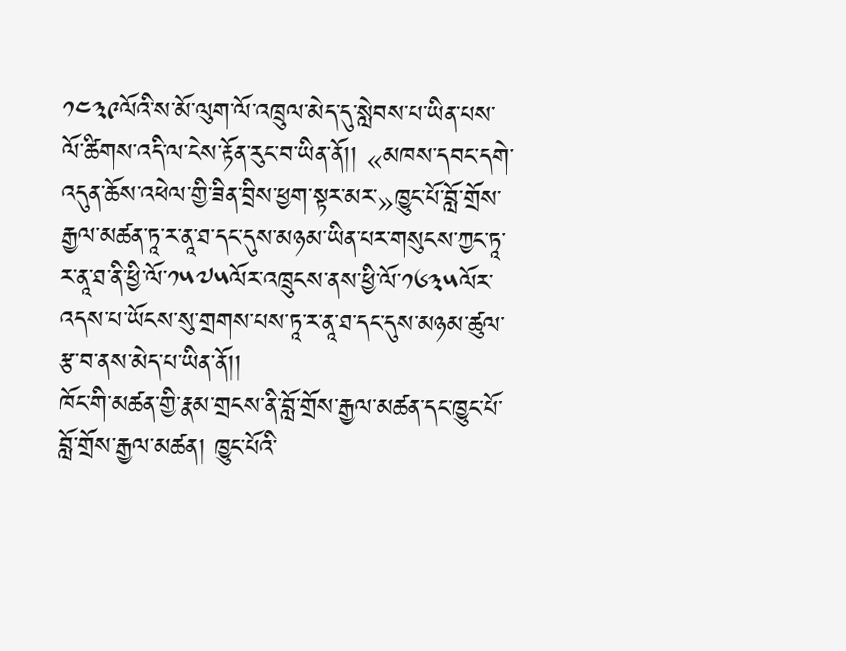༡༤༣༩ལོའི་ས་མོ་ལུག་ལོ་འཁྲུལ་མེད་དུ་སླེབས་པ་ཡིན་པས་ལོ་ཚིགས་འདི་ལ་ངེས་རྟོན་རུང་བ་ཡིན་ནོ།། «མཁས་དབང་དགེ་འདུན་ཆོས་འཕེལ་གྱི་ཟིན་བྲིས་ཕྱག་སྟར་མར་»ཁྱུང་པོ་བློ་གྲོས་རྒྱལ་མཚན་ཏཱ་ར་ནཱ་ཐ་དང་དུས་མཉམ་ཡིན་པར་གསུངས་ཀྱང་ཏཱ་ར་ནཱ་ཐ་ནི་ཕྱི་ལོ་༡༥༧༥ལོར་འཁྲུངས་ནས་ཕྱི་ལོ་༡༦༣༥ལོར་འདས་པ་ཡོངས་སུ་གྲགས་པས་ཏཱ་ར་ནཱ་ཐ་དང་དུས་མཉམ་ཚུལ་རྩ་བ་ནས་མེད་པ་ཡིན་ནོ།།
ཁོང་གི་མཚན་གྱི་རྣམ་གྲངས་ནི་བློ་གྲོས་རྒྱལ་མཚན་དང་ཁྱུང་པོ་བློ་གྲོས་རྒྱལ་མཚན། ཁྱུང་པོའི་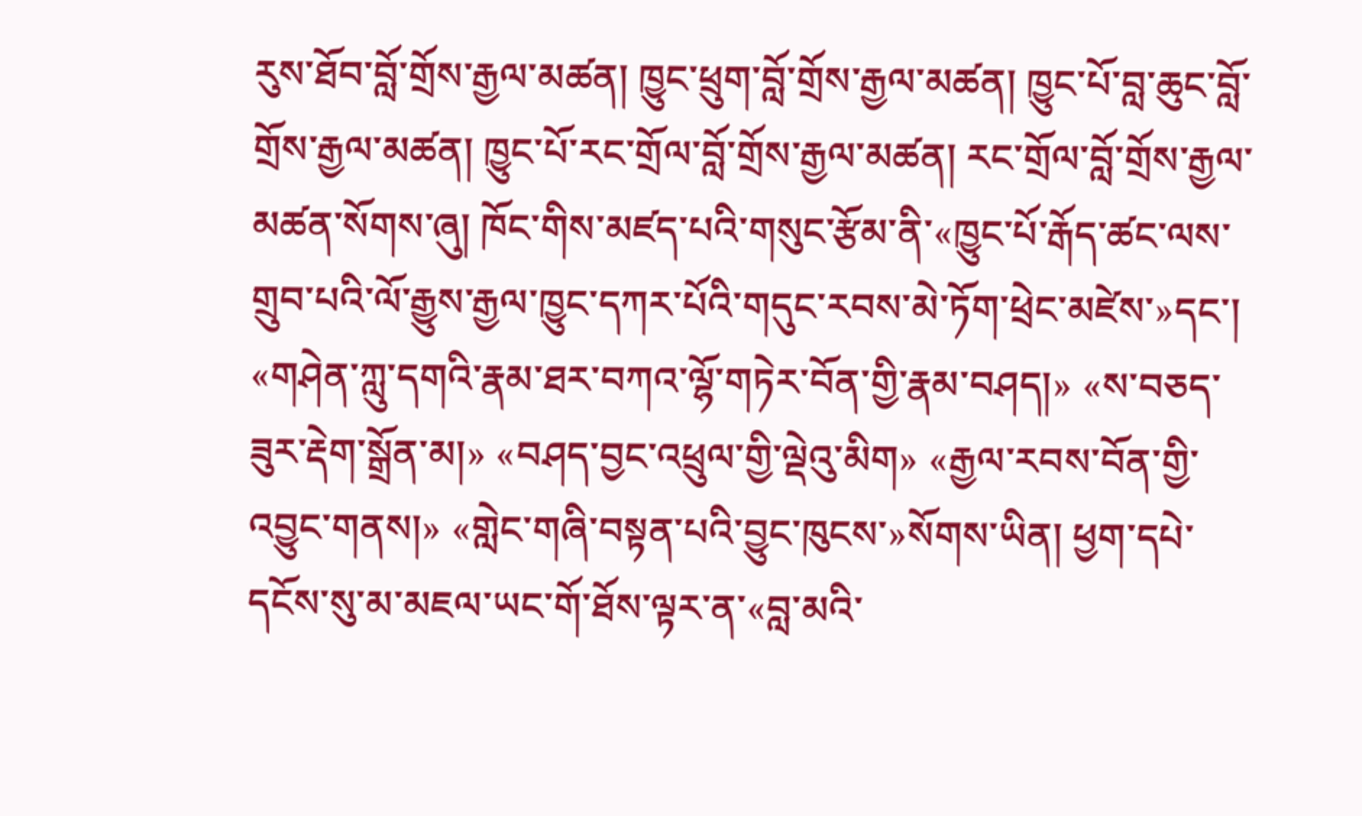རུས་ཐོབ་བློ་གྲོས་རྒྱལ་མཚན། ཁྱུང་ཕྲུག་བློ་གྲོས་རྒྱལ་མཚན། ཁྱུང་པོ་བླ་ཆུང་བློ་གྲོས་རྒྱལ་མཚན། ཁྱུང་པོ་རང་གྲོལ་བློ་གྲོས་རྒྱལ་མཚན། རང་གྲོལ་བློ་གྲོས་རྒྱལ་མཚན་སོགས་ཞུ། ཁོང་གིས་མཛད་པའི་གསུང་རྩོམ་ནི་«ཁྱུང་པོ་རྒོད་ཚང་ལས་གྲུབ་པའི་ལོ་རྒྱུས་རྒྱལ་ཁྱུང་དཀར་པོའི་གདུང་རབས་མེ་ཏོག་ཕྲེང་མཛེས་»དང་། «གཤེན་ཀླུ་དགའི་རྣམ་ཐར་བཀའ་ལྷོ་གཏེར་བོན་གྱི་རྣམ་བཤད།» «ས་བཅད་ཟུར་རྡེག་སྒྲོན་མ།» «བཤད་བྱང་འཕྲུལ་གྱི་ལྡེའུ་མིག» «རྒྱལ་རབས་བོན་གྱི་འབྱུང་གནས།» «གླེང་གཞི་བསྟན་པའི་བྱུང་ཁུངས་»སོགས་ཡིན། ཕྱག་དཔེ་དངོས་སུ་མ་མཇལ་ཡང་གོ་ཐོས་ལྟར་ན་«བླ་མའི་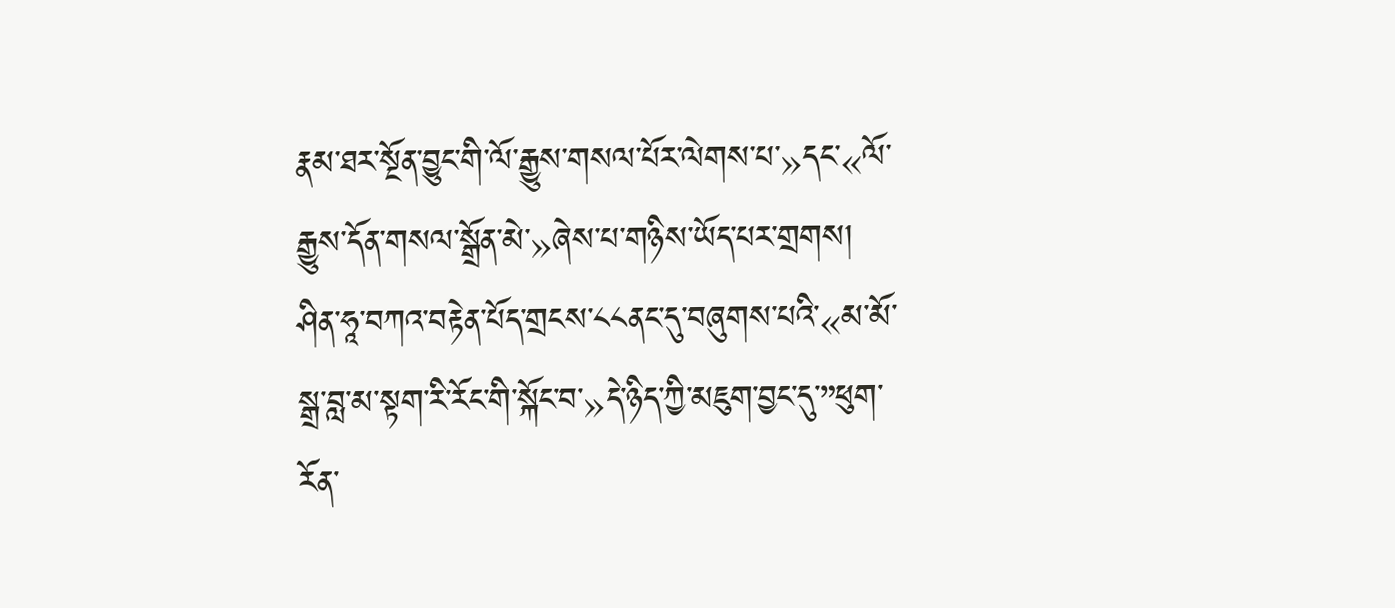རྣམ་ཐར་སྔོན་བྱུང་གི་ལོ་རྒྱུས་གསལ་པོར་ལེགས་པ་»དང་«ལོ་རྒྱུས་དོན་གསལ་སྒྲོན་མེ་»ཞེས་པ་གཉིས་ཡོད་པར་གྲགས། ཤིན་ཧཱ་བཀའ་བརྟེན་པོད་གྲངས་༨༨ནང་དུ་བཞུགས་པའི་«མ་མོ་སྒྲ་བླ་མ་སྟག་རི་རོང་གི་སྐོང་བ་»དེ་ཉིད་ཀྱི་མཇུག་བྱང་དུ་”ཕུག་རོན་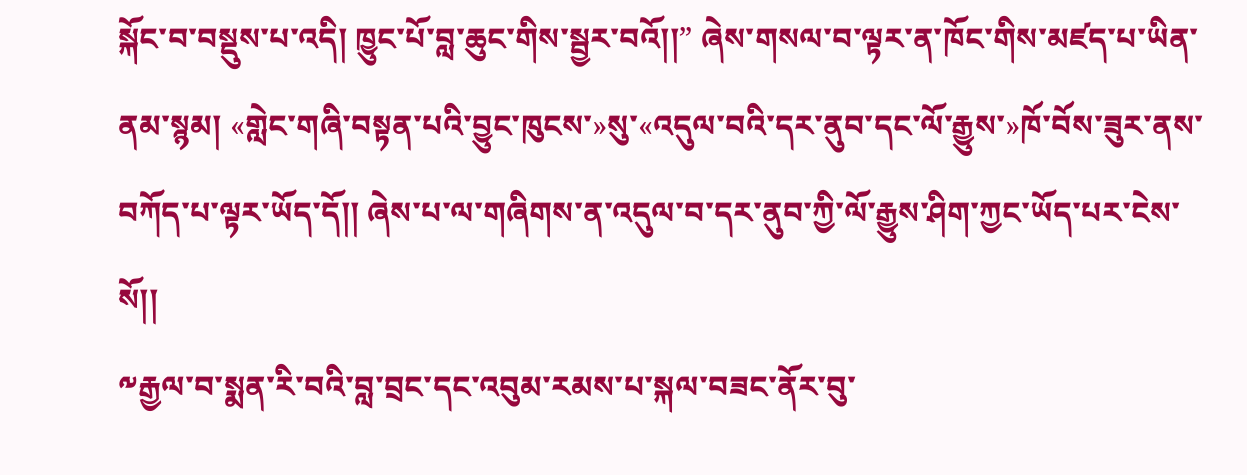སྐོང་བ་བསྡུས་པ་འདི། ཁྱུང་པོ་བླ་ཆུང་གིས་སྦྱར་བའོ།།” ཞེས་གསལ་བ་ལྟར་ན་ཁོང་གིས་མཛད་པ་ཡིན་ནམ་སྙམ། «གླེང་གཞི་བསྟན་པའི་བྱུང་ཁུངས་»སུ་«འདུལ་བའི་དར་ནུབ་དང་ལོ་རྒྱུས་»ཁོ་བོས་ཟུར་ནས་བཀོད་པ་ལྟར་ཡོད་དོ།། ཞེས་པ་ལ་གཞིགས་ན་འདུལ་བ་དར་ནུབ་ཀྱི་ལོ་རྒྱུས་ཤིག་ཀྱང་ཡོད་པར་ངེས་སོ།།
༸རྒྱལ་བ་སྨན་རི་བའི་བླ་བྲང་དང་འབུམ་རམས་པ་སྐལ་བཟང་ནོར་བུ་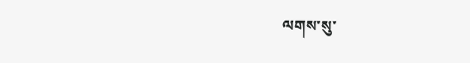ལགས་སུ་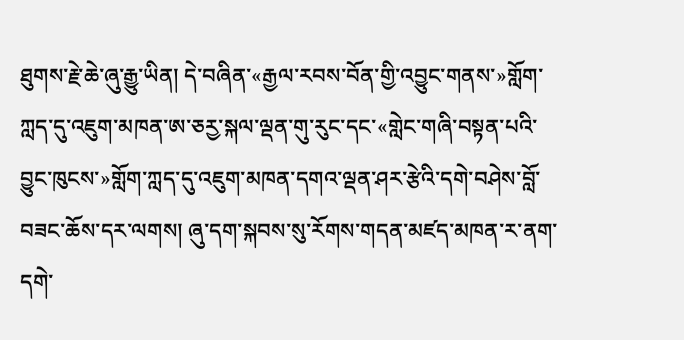ཐུགས་རྗེ་ཆེ་ཞུ་རྒྱུ་ཡིན། དེ་བཞིན་«རྒྱལ་རབས་བོན་གྱི་འབྱུང་གནས་»གློག་ཀླད་དུ་འཇུག་མཁན་ཨ་ཅརྱ་སྐལ་ལྡན་གུ་རུང་དང་«གླེང་གཞི་བསྟན་པའི་བྱུང་ཁུངས་»གློག་ཀླད་དུ་འཇུག་མཁན་དགའ་ལྡན་ཤར་རྩེའི་དགེ་བཤེས་བློ་བཟང་ཆོས་དར་ལགས། ཞུ་དག་སྐབས་སུ་རོགས་གདན་མཛད་མཁན་ར་ནག་དགེ་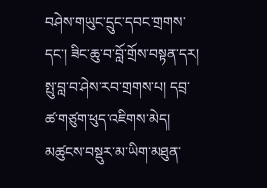བཤེས་གཡུང་དྲུང་དབང་གྲགས་དང་། ཟིང་ཆུ་བ་བློ་གྲོས་བསྟན་དར། སྤུ་བླ་བ་ཤེས་རབ་གྲགས་པ། དབྲ་ཚ་གཙུག་ཕུད་འཇིགས་མེད། མཚུངས་བསྡུར་མ་ཡིག་མཐུན་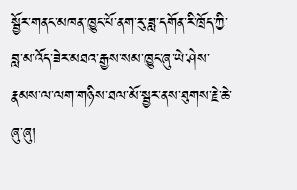སྦྱོར་གནང་མཁན་ཁྱུང་པོ་ནག་རུ་ཟླ་དགོན་རི་ཁྲོད་ཀྱི་བླ་མ་འོད་ཟེར་མཐའ་རྒྱས་སམ་ཁྱུང་ཞུ་ཡེ་ཤེས་རྣམས་ལ་ལག་གཉིས་ཐལ་མོ་སྦྱར་ནས་ཐུགས་རྗེ་ཆེ་ཞུ་ཞུ།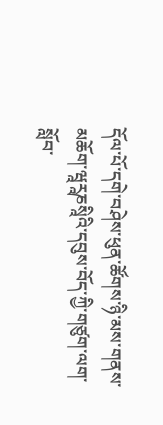དོལ་པོ་དགེ་བཤེས་ཕུན་ཚོགས་ཉི་མས་གནས་མཆོག་ཝཱརཱཎསཱིའི་དབུས་བོད་ཀྱི་གཙུག་ལག་སློབ་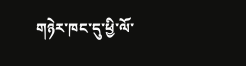གཉེར་ཁང་དུ་ཕྱི་ལོ་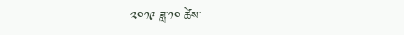༢༠༡༩ ཟླ་༡༠ ཚེས་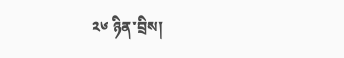༢༦ ཉིན་བྲིས།